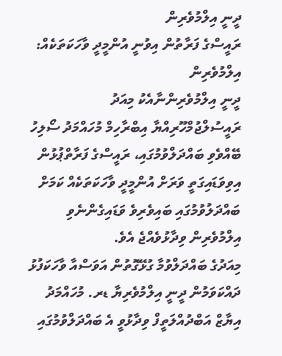ދީނީ އިލްމުވެރިން
ރައީސްގެ ފަރާތުން އިވުނީ އުންމީދީ ވާހަކަތަކެއް: އިލްމުވެރިން
ދީނީ އިލްމުވެރިންނާއެކު މިއަދު ރައީސުލްޖުމްހޫރިއްޔާ އިބްރާހިމް މުހައްމަދު ސޯލިހު ބޭއްވެވި ބައްދަލްވުމުގައި، ރައީސްގެ ފަރާތްޕުޅުން އިވިވަޑައިގަތީ ވަރަށް އުންމީދީ ވާހަކަތަކެއް ކަމަށް ބައްދަލުވުމުގައި ބައިވެރިވެ ވަޑައިގެންނެވި އިލްމުވެރިން ވިދާޅުވެއްޖެ އެވެ.
މިއަދުގެ ބައްދަލްވުމާ ގުޅޭގޮތުން އަވަސްއާ ވާހަކަފުޅު ދައްކަވަމުން ދީނީ އިލްމުވެރިޔާ ޑރ. މުހައްމަދު އިޔާޒް އަބްދުއްލަތީފް ވިދާޅުވީ އެ ބައްދަލްވުމުގައި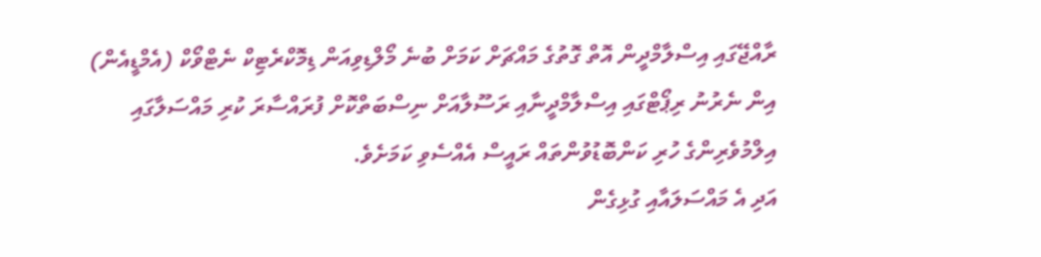ރާއްޖޭގައި އިސްލާމްދީން އޮތް ގޮތުގެ މައްޗަށް ކަމަށް ބުނެ މޯލްޑިވިއަން ޑިމޮކްރެޓިކް ނެޓްވޯކް (އެމްޑީއެން) އިން ނެރުނު ރިޕޯޓްގައި އިސްލާމްދީނާއި ރަސޫލާއަށް ނިސްބަތްކޮށް ފުރައްސާރަ ކުރި މައްސަލާގައި އިލްމުވެރިންގެ ހުރި ކަންބޮޑުވުންތައް ރައީސް އެއްސެވި ކަމަށެވެ.
އަދި އެ މައްސަލައާއި ގުޅިގެން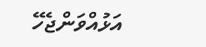އަޅުއްވަންޖެހޭ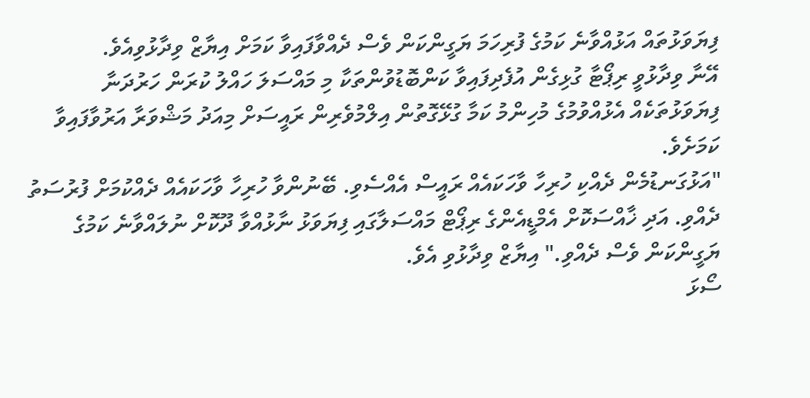ފިޔަވަޅުތައް އަޅުއްވާނެ ކަމުގެ ފުރިހަމަ ޔަގީންކަން ވެސް ދެއްވާފައިވާ ކަމަށް އިޔާޒް ވިދާޅުވިއެވެ.
އޭނާ ވިދާޅުވީ ރިޕޯޓާ ގުޅިގެން އުފެދިފައިވާ ކަންބޮޑުވުންތަކާ މި މައްސަލަ ހައްލު ކުރަން ހަރުދަނާ ފިޔަވަޅުތަކެއް އެޅުއްވުމުގެ މުހިންމު ކަމާ ގުޅޭގޮތުން އިލްމުވެރިން ރައީސަށް މިއަދު މަޝްވަރާ އަރުވާފައިވާ ކަމަށެވެ.
"އަޅުގަނޑުމެން ދެއްކި ހުރިހާ ވާހަކައެއް ރައީސް އެއްސެވި. ބޭނުންވާ ހުރިހާ ވާހަކައެއް ދެއްކުމަށް ފުރުސަތު ދެއްވި. އަދި ޚާއްސަކޮށް އެމްޑީއެންގެ ރިޕޯޓް މައްސަލާގައި ފިޔަވަޅު ނާޅުއްވާ ދޫކޮށް ނުލައްވާނެ ކަމުގެ ޔަގީންކަން ވެސް ދެއްވި." އިޔާޒް ވިދާޅުވި އެވެ.
ސޯޅަ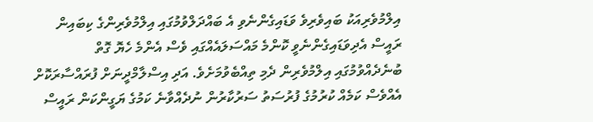އިލްމުވެރިއަކު ބައިވެރިވެ ވަޑައިގެންނެވި އެ ބައްދަލްވުމުގައި އިލްމުވެރިންގެ ކިބައިން ރައީސް އެދިވަޑައިގެންނެވީ ކޮންމެ މައްސަލައެއްގައި ވެސް އެންމެ ހެޔޮ ގޮތް ބުނެދެއްވުމުގައި އިލްމުވެރިން ދެމި ތިއްބެވުމަށެވެ. އަދި އިސްލާމްދީނަށް ފުރައްސާރަކޮށް އެއްވެސް ކަމެއް ކުރުމުގެ ފުރުސަތު ސަރުކާރުން ނުދެއްވާނެ ކަމުގެ ޔަގީންކަން ރައީސް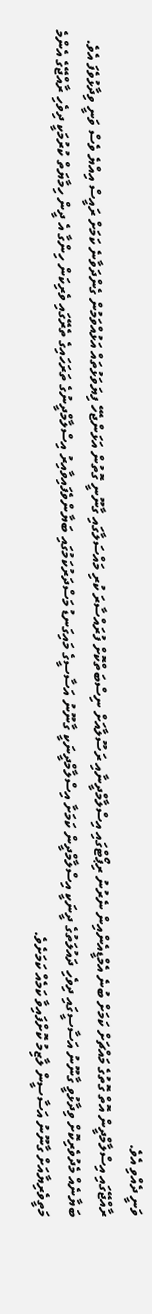ވަނީ ދެއްވި އެވެ.
ރާއްޖޭގައި އިސްލާމްދީން އޮތް ގޮތުގެ މައްޗަށް ކަމަށް ބުނެ އެމްޑީއެންއިން ނެރުނު ރިޕޯޓްގައި އިސްލާމްދީނާއި ރަސޫލާއަށް ނިސްބަތްކޮށް ފުރައްސާރަ ކުރި މައްސަލާގައި ގާނޫނީ ގޮތުން އަޅަންޖެހޭ ފިޔަވަޅުތައް އަޅުއްވަމުން ގެންދަވާނެ ކަމަށް ރައީސް އިއްޔެ ވެސް ވަނީ ވިދާޅުވެފަ އެވެ.
ބަޔާނެއް މެދުވެރިކޮށް ވިދާޅުވީ ގާނޫނު އަސާސީގައި ދިވެހި ދައުލަތުގެ ދީނަކީ އިސްލާމްދީން ކަމަށާ އިސްލާމްދީނަކީ ގާނޫނު އަސާސީގެ މައިގަނޑު މަސްދަރުކަމުގައި ބަޔާންވެފައިވާއިރު އިސްލާމްދީނުގެ ތަރަހައިގެ ތެރޭގައި ވެރިކަން ހިންގާ އެ ދީން ހިމާޔަތް ކުރުމަކީ ދިވެހި ރާއްޖޭގެ އެންމެ މަތީވެރިޔާއަށް ގާނޫނު އަސާސީން ލާޒިމު ކޮށްފައިވާ ކަމެއް ކަމަށެވެ.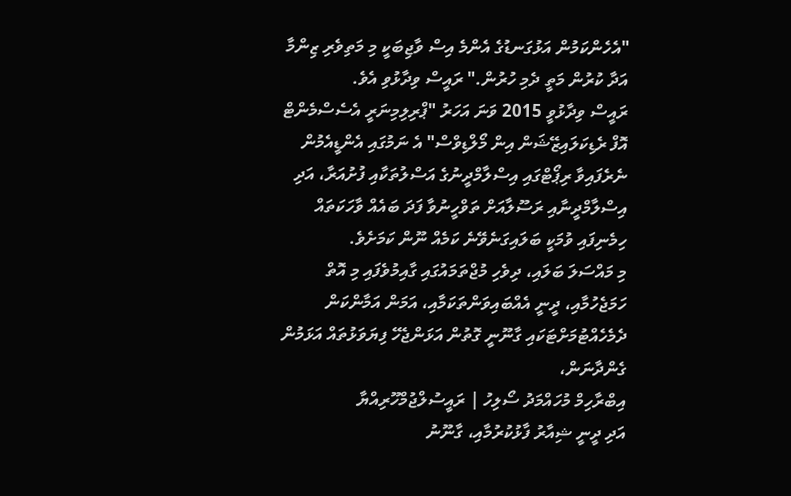"އެހެންކަމުން އަޅުގަނޑުގެ އެންމެ އިސް ވާޖިބަކީ މި މަތިވެރި ޒިންމާ އަދާ ކުރުން މަތީ ދެމި ހުރުން." ރައީސް ވިދާޅުވި އެވެ.
ރައީސް ވިދާޅުވީ 2015 ވަނަ އަހަރު "ޕްރިލިމިނަރީ އެސެސްމެންޓް އޮފް ރެޑިކަލައިޒޭޝަން އިން މޯލްޑިވްސް" އެ ނަމުގައި އެންޑީއެމުން ނެރެފައިވާ ރިޕޯޓްގައި އިސްލާމްދީނުގެ އަސްލުތަކާއި ފުށުއަރާ، އަދި އިސްލާމްދީނާއި ރަސޫލާއަށް ތަވްހީނުވާ ފަދަ ބައެއް ވާހަކަތައް ހިމެނިފައި ވުމަކީ ބަލައިގަނެވޭނެ ކަމެއް ނޫން ކަމަށެވެ.
މި މައްސަލަ ބަލައި، ދިވެހި މުޖްތަމައުގައި ގާއިމުވެފައި މި އޮތް ހަމަޖެހުމާއި، ދީނީ އެއްބައިވަންތަކަމާއި، އަމަން އަމާންކަން ދެމެހެއްޓުމަށްޓަކައި ގާނޫނީ ގޮތުން އަޅަންޖެހޭ ފިޔަވަޅުތައް އަޅަމުން ގެންދާނަން،
އިބްރާހިމް މުހައްމަދު ސޯލިހު | ރައީސުލްޖުމްހޫރިއްޔާ
އަދި ދީނީ ޝިއާރު ފާޅުކުރުމާއި، ގާނޫނު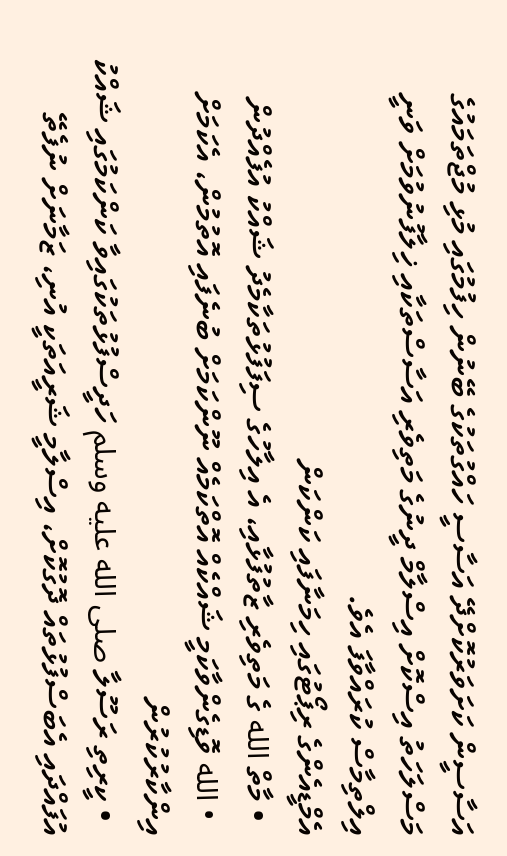އަސާސީން ކަށަވަރުކޮށްދޭ އަސާސީ ހައްގުތަކުގެ ބޭނުން ހިފުމުގައި މުޅި މުޖްތަމައުގެ މަސްލަހަތު އިސްކޮށް އިސްލާމް ދީނުގެ މަތިވެރި އަސާސްތަކާއި ޚިލާފުނުވުމަށް ވަނީ އިލްތިމާސް ކުރައްވާފަ އެވެ.
އެމްޑީއެންގެ ރިޕޯޓުގައި ހިމަނާފައި ކަންކަން
  • މާތް الله ގެ މަތިވެރި ޒާތުފުޅާއި، އެ އިލާހުގެ ސިފަފުޅުތަކާމެދު ޝައްކު އުފެއްދުން
  • الله ވޮޑިގެންވާކަމީ ޝައްކެއް އޮތްކަމެއް ނޫންކަމަށް ބުނެފައި އޮތުމުން، އެކަމަށް އިންކާރުކުރުން
  • ކީރިތި ރަސޫލާ صلى الله عليه وسلم ހަދީސްފުޅުތަކުގައިވާ ކަންކަމުގައި ޝައްކު އުފައްދައި އެބަސްފުޅުތައް ދޮގުކޮށް، އިސްލާމީ ޝަރީއަތަކީ އުނި، ޒަމާނަށް ނުފެތޭ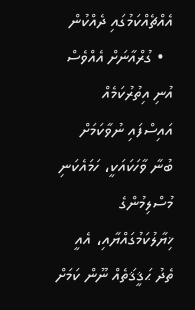އެއްޗެއްކަމުގައި ދެއްކުން
  • ގުރްއާނަށް އެއްވެސް އުނި އިތުރުކަމެއް އައިސްފައި ނުވާކަމަށް ބުނާ ވާހަކައަކީ، ހަމައެކަނި މުސްލިމުންގެ ޚިޔާލުކަމުގައްޔާއި، އެއީ ތެދު ޙަޤީޤަތެއް ނޫން ކަމަށް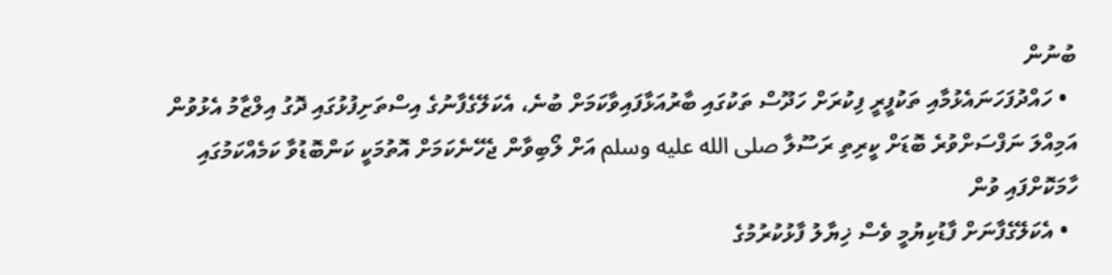ބުނުން
  • ހައްދުފަހަނައެޅުމާއި ތަކުފީރީ ފިކުރަށް ހަދޫސް ތަކުގައި ބާރުއަޅާފައިވާކަމަށް ބުނެ، އެކަލޭގެފާނުގެ އިސްތަށިފުޅުގައި ދޮގު އިލްޒާމު އެޅުވުން އަމިއްލަ ނަފްސަށްވުރެ ބޮޑަށް ކީރިތި ރަސޫލާ صلى الله عليه وسلم އަށް ލޯބިވާން ޖެހޭނެކަމަށް އޮތުމަކީ ކަންބޮޑުވާ ކަމެއްކަމުގައި ހާމަކޮށްފައި ވުން
  • އެކަލޭގެފާނަށް ފާޑުކިޔުމީ ވެސް ޚިޔާލު ފާޅުކުރުމުގެ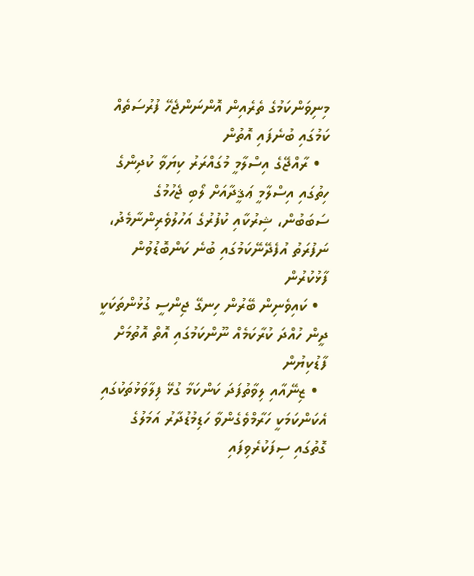މިނިވަންކަމުގެ ތެރެއިން އޮންނަންޖެހޭ ފުރުސަތެއް ކަމުގައި ބުނެފައި އޮތުން
  • ރާއްޖޭގެ އިސްލާމީ މުގައްރަރު ކިޔަވާ ކުދިންގެ ހިތުގައި އިސްލާމީ ޢަޤީދާއަށް ލޯބި ޖެހުމުގެ ސަބަބުން، ޝިރުކާއި ކުފުރުގެ އަހުލުވެރިންނާމެދު، ނަފުރަތު އުފެދޭނޭކަމުގައި ބުނެ ކަންބޮޑުވުން ފާޅުކުރުން
  • ކައިވެނިން ބޭރުން ހިނގޭ ޖިންސީ ގުޅުންތަކަކީ ދީން ހުއްދަ ކުރާކަމެއް ނޫންކަމުގައި އޮތް އޮތުމަށް ފާޑުކިޔުން
  • ޒިނޭއާއި ލިވާތުފަދަ ކަންކަމާ ގުޅޭ ފިލާވަޅުތަކުގައި އެކަންކަމަކީ ހަރާމްވެގެންވާ ހަޑިމުޑުދާރު އަމަލުގެ ގޮތުގައި ސިފަކުރެވިފައި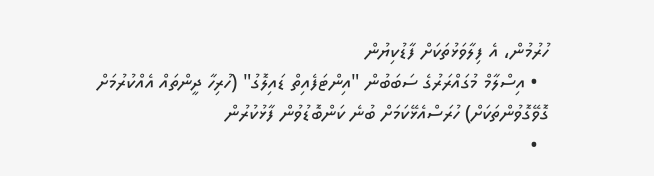ހުރުމުން، އެ ފިލާވަޅުތަކަށް ފާޑުކިޔުން
  • އިސްލާމް މުގައްރަރުގެ ސަބަބުން "އިންޓަފެއިތް ޑައިލޮގު" (ހުރިހާ ދީންތައް އެއްކުރުމަށް ގޮވޭގޮވުންތަކަށް) ހުރަސްއެޅޭކަމަށް ބުނެ ކަންބޮޑުވުން ފާޅުކުރުން
  •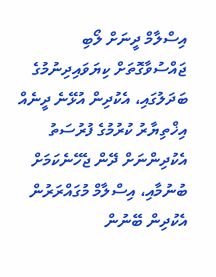އިސްލާމް ދީނަށް ލޯބި ޖައްސުވާގޮތަށް ކިޔަވައިދިނުމުގެ ބަދަލުގައި، އެކުދިން އުޅޭނެ ދީނެއް އިޚްތިޔާރު ކުރުމުގެ ފުރުސަތު އެކުދިންނަށް ދޭން ޖެހޭނެކަމަށް ބުނުމާއި، އިސްލާމް މުގައްރަރުން އެކުދިން ބޭނުން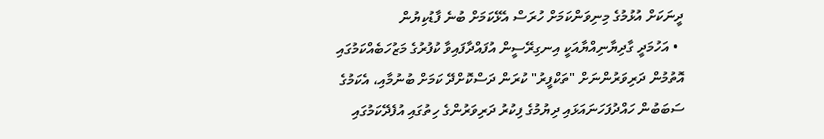ދީނަކަށް އުޅުމުގެ މިނިވަންކަމަށް ހުރަސް އެޅޭކަމަށް ބުނެ ފާޑުކިޔުން
  • އަހުމަދީ ގާދިޔާނިއްޔާއަކީ އިނގިރޭސީން އުފައްދާފައިވާ ކުފުރުގެ މަޒުހަބެއްކަމުގައި އޮތުމުން ދަރިވަރުންނަށް "ތަކްފީރު" ކުރަން ދަސްކޮށްދޭ ކަމަށް ބުނުމާއި، އެކަމުގެ ސަބަބުން ހައްދުފަހަނައަޅައި ދިޔުމުގެ ފިކުރު ދަރިވަރުންގެ ހިތުގައި އުފެދޭކަމުގައި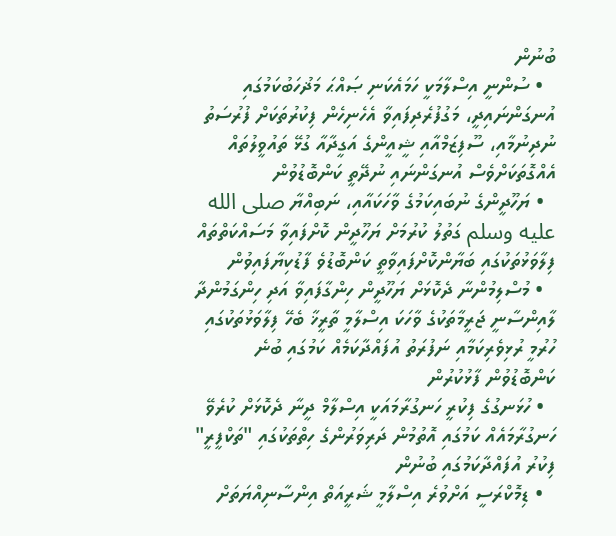ބުނުން
  • ސުންނީ އިސްލާމަކީ ހަމައެކަނި ޞައްޙަ މަޛުހަބުކަމުގައި އުނގަންނައިދީ، މަގުފުރެދިފައިވާ އެހެނިހެން ފިކުރުތަކަށް ފުރުސަތު ނުދިނުމާއި، ސޫފިޒަމްއާއި ޝީއީންގެ އަގީދާއާ ގުޅޭ ތައުވީލުތައް އެއްގޮތަކަށްވެސް އުނގަންނައި ނުދޭތީ ކަންބޮޑުވުން
  • ޔަހޫދީންގެ ނުބައިކަމުގެ ވާހަކައާއި، ނަބިއްޔާ صلى الله عليه وسلم ގަތުލު ކުރުމަށް ޔަހޫދީން ކޮށްފައިވާ މަސައްކަތްތައް ފިލާވަޅުތަކުގައި ބަޔާންކޮށްފައިވާތީ ކަންބޮޑުވެ ފާޑުކިޔާފައިވުން
  • މުސްލިމުންނާ ދެކޮޅަށް ޔަހޫދީން ހިންގާފައިވާ އަދި ހިންގަމުންދާ ލާއިންސާނީ ޖަރީމާތަކުގެ ވާހަކަ އިސްލާމީ ތާރީޚާ ބެހޭ ފިލާވަޅުތަކުގައި ހުރުމީ ރުޅިވެރިކަމާއި ނަފުރަތު އުފައްދާކަމެއް ކަމުގައި ބުނެ ކަންބޮޑުވުން ފާޅުކުރުން
  • ހުޅަނގުގެ ފިކުރީ ހަނގުރާމައަކީ އިސްލާމް ދީނާ ދެކޮޅަށް ކުރެވޭ ހަނގުރާމައެއް ކަމުގައި އޮތުމުން ދަރިވަރުންގެ ހިތްތަކުގައި "ތަކްފީރީ" ފިކުރު އުފައްދާކަމުގައި ބުނުން
  • ޑިމޮކްރަސީ އަށްވުރެ އިސްލާމީ ޝަރީއަތް އިންސާނިއްޔަތަށް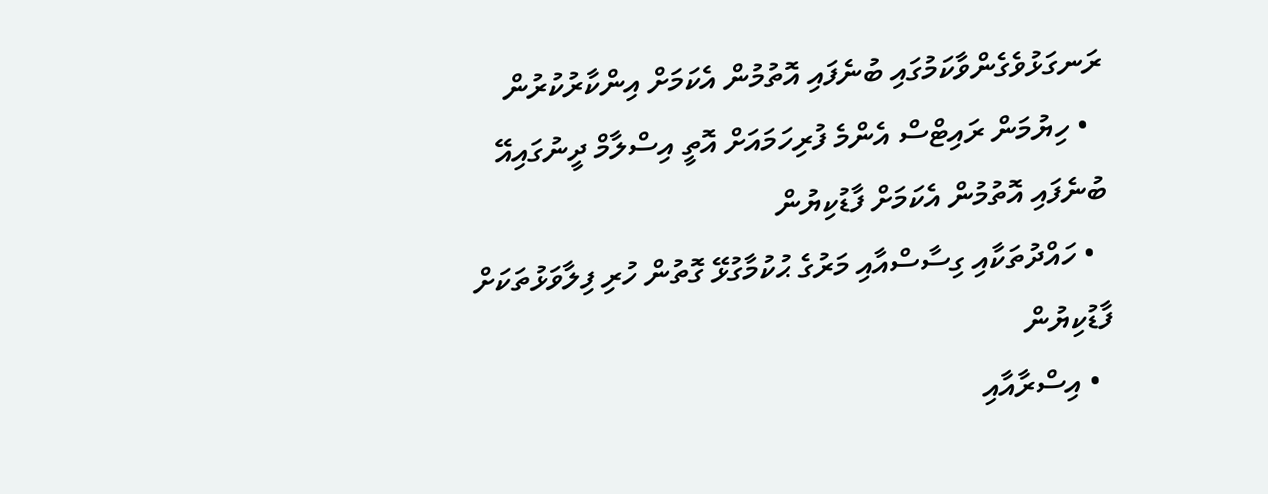ރަނގަޅުވެގެންވާކަމުގައި ބުނެފައި އޮތުމުން އެކަމަށް އިންކާރުކުރުން
  • ހިޔުމަން ރައިޓްސް އެންމެ ފުރިހަމައަށް އޮތީ އިސްލާމް ދީނުގައިއޭ ބުނެފައި އޮތުމުން އެކަމަށް ފާޑުކިޔުން
  • ހައްދުތަކާއި ގިސާސްއާއި މަރުގެ ޙުކުމާގުޅޭ ގޮތުން ހުރި ފިލާވަޅުތަކަށް ފާޑުކިޔުން
  • އިސްރާއާއި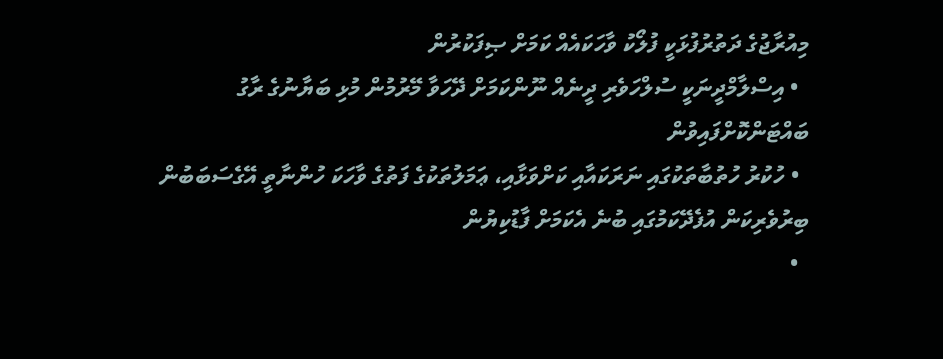މިއުރާޖުގެ ދަތުރުފުޅަކީ ފުލޯކު ވާހަކައެއް ކަމަށް ޞިފަކުރުން
  • އިސްލާމްދީނަކީ ސުލްހަވެރި ދީނެއް ނޫންކަމަށް ދޭހަވާ މޭރުމުން މުޅި ބަޔާނުގެ ރާގު ބައްޓަންކޮށްފައިވުން
  • ހުކުރު ހުތުބާތަކުގައި ނަރަކައާއި ކަށްވަޅާއި، ޢަމަލުތަކުގެ ފަތުގެ ވާހަކަ ހުންނާތީ އޭގެސަބަބުން ބިރުވެރިކަން އުފެދޭކަމުގައި ބުނެ އެކަމަށް ފާޑުކިޔުން
  •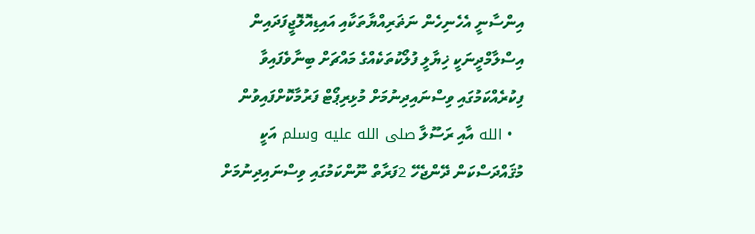އިންސާނީ އެހެނިހެން ނަޡަރިއްޔާތަކާއި އައިޑިއޮލޮޖީފަދައިން އިސްލާމްދީނަކީ ޚިޔާލީ ފުލޯކުތަކެއްގެ މައްޗަށް ބިނާވެފައިވާ ފިކުރެއްކަމުގައި ވިސްނައިދިނުމަށް މުޅިރިޕޯޓް ފަރުމާކޮށްފައިވުން
  • الله އާއި ރަސޫލާ صلى الله عليه وسلم އަކީ މުޤައްދަސްކަން ދޭންޖެހޭ 2ފަރާތް ނޫންކަމުގައި ވިސްނައިދިނުމަށް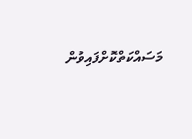މަސައްކަތްކޮށްފައިވުން